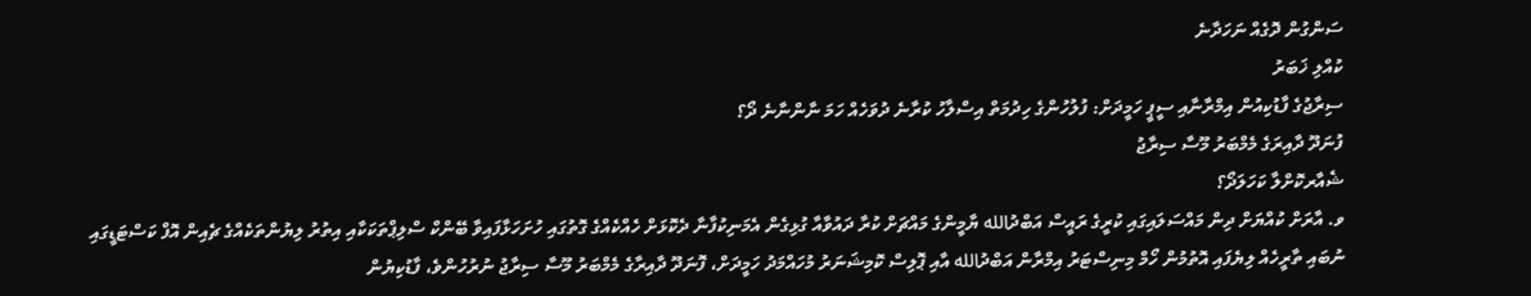ސަންގުން ދޮގެއް ނަހަދާނެ
ކުއްލި ޚަބަރު
ސިރާޖުގެ ފާޑުކިއުން އިމްރާނާއި ސީޕީ ހަމީދަށް: ފުލުހުންގެ ހިދުމަތް އިސްލާހު ކުރާނެ ދުވަހެއް ހަމަ ނާންނާނެ ދޯ؟
ފުނަދޫ ދާއިރަގެ މެމްބަރު މޫސާ ސިރާޖު
ޝެއާރކޮށްލާ ކަހަލަދޯ؟
ވ. އާރަށް ކުއްޔަށް ދިން މައްސަލައިގައި ކުރީގެ ރައީސް އަބްދުالله ޔާމީންގެ މައްޗަށް ކުރާ ދައުވާއާ ގުޅިގެން އެމަނިކުފާނާ ދެކޮޅަށް ހެއްކެއްގެ ގޮތުގައި ހުށަހަޅާފައިވާ ބޭންކް ސްލިޕްތަކަކާއި އިތުރު ލިޔުންތަކެއްގެ ޗެއިން އޮފް ކަސްޓަޑީގައި ނުބައި ތާރީހެއް ލިޔެފައި އޮތުމުން ހޯމް މިނިސްޓަރު އިމްރާން އަބްދުالله އާއި ޕޮލިސް ކޮމިޝަނަރު މުހައްމަދު ހަމީދަށް، ފޮނަދޫ ދާއިރާގެ މެމްބަރު މޫސާ ސިރާޖު ނުރުހުންވެ، ފާޑުކިޔުން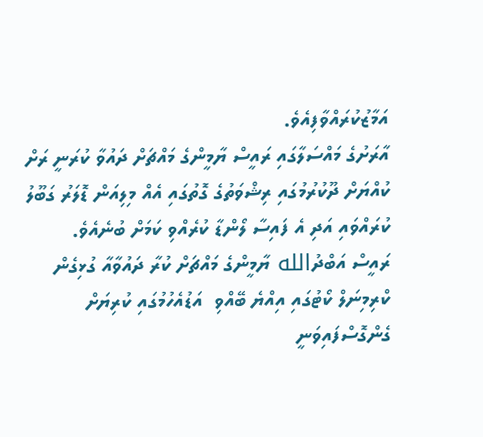އަމާޒުކުރައްވާފިއެވެ.
އާރަށުގެ މައްސަލާގައި ރައީސް ޔާމީންގެ މައްޗަށް ދައުވާ ކުރަނީ ރަށް ކުއްޔަށް ދޫކުރުމުގައި ރިޝްވަތުގެ ގޮތުގައި އެއް މިލިއަން ޑޮލަރު ގަބޫލު ކުރައްވައި އަދި އެ ފައިސާ ލޯންޑާ ކުރެއްވި ކަމަށް ބުނެއެވެ.
ރައީސް އަބްދުالله ޔާމީންގެ މައްޗަށް ކުރާ ދައުވާއާ ގުޅިގެން ކްރިމިނަލް ކޯޓުގައި އިއްޔެ ބޭއްވި  އަޑުއެހުމުގައި ކުރިޔަށް ގެންގޮސްފައިވަނީ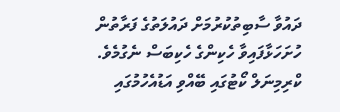ދައުވާ ސާބިތުކުރުމަށް ދައުލަތުގެ ފަރާތުން ހުށަހަޅާފައިވާ ހެކިންގެ ހެކިބަސް ނެގުމެވެ.
ކްރިމިނަލް ކޯޓުގައި ބޭއްވި އަޑުއެހުމުގައި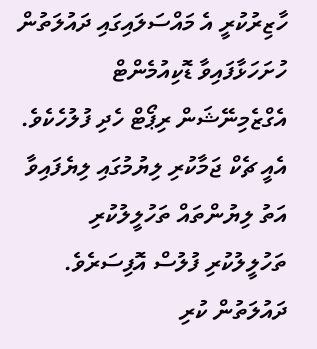ހާޒިރުކުރީ އެ މައްސަލައިގައި ދައުލަތުން ހުށަހަޅާފައިވާ ޑޮކިއުމެންޓް އެގްޒެމިނޭޝަން ރިޕޯޓް ހެދި ފުލުހެކެވެ. އެއީ ޗެކް ޖަމާކުރި ލިޔުމުގައި ލިޔެފައިވާ އަތު ލިޔުންތައް ތަހުލީލުކުރި ތަހުލީލުކުރި ފުލުސް އޮފިސަރެވެ. ދައުލަތުން ކުރި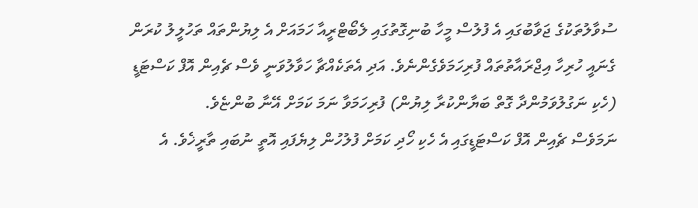ސުވާލުތަކުގެ ޖަވާބުގައި އެ ފުލުސް މީހާ ބުނިގޮތުގައި ލެބޯޓްރީއާ ހަމައަށް އެ ލިޔުންތައް ތަހުލީލު ކުރަން ގެނައީ ހުރިހާ އިޖްރައާތުތައް ފުރިހަމަވެގެންނެވެ. އަދި އެތަކެއްޗާ ހަވާލުވަނީ ވެސް ޗެއިން އޮފް ކަސްޓަޑީ (ހެކި ނަގުލުވަމުންދާ ގޮތް ބަޔާންކުރާ ލިޔުން) ފުރިހަމަވާ ނަމަ ކަމަށް އޭނާ ބުންޏެވެ.
ނަމަވެސް ޗެއިން އޮފް ކަސްޓަޑީގައި އެ ހެކި ހޯދި ކަމަށް ފުލުހުން ލިޔެފައި އޮތީ ނުބައި ތާރީޚެވެ. އެ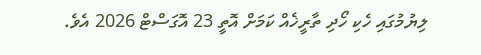ލިޔުމުގައި ހެކި ހޯދި ތާރީޚެއް ކަމަށް އޮތީ 23 އޮގަސްޓް 2026 އެވެ.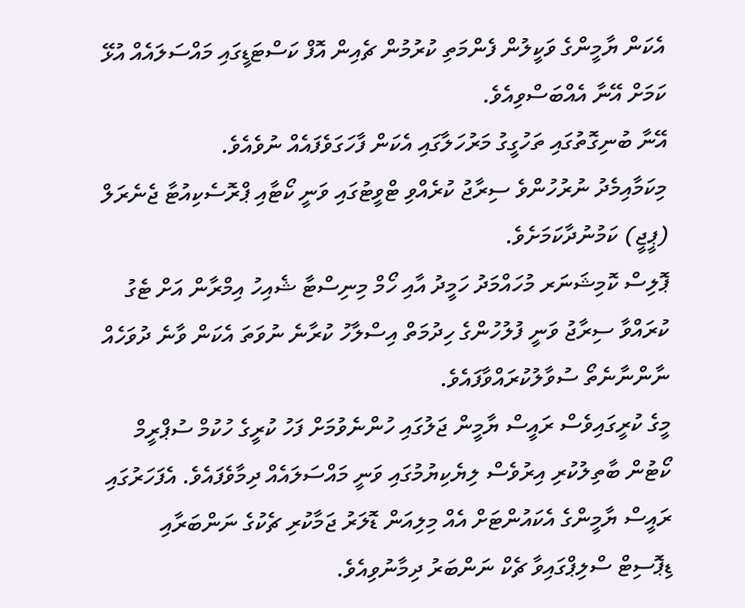އެކަން ޔާމީންގެ ވަކީލުން ފެންމަތި ކުރުމުން ޗެއިން އޮފް ކަސްޓަޑީގައި މައްސަލައެއް އުޅޭ ކަމަށް އޭނާ އެއްބަސްވިއެވެ.
އޭނާ ބުނިގޮތުގައި ތަހުގީގު މަރުހަލާގައި އެކަން ފާހަގަވެފައެއް ނުވެއެވެ.
މިކަމާއިމެދު ނުރުހުންވެ ސިރާޖު ކުރެއްވި ޓްވީޓުގައި ވަނީ ކޯޓާއި ޕްރޮސެކިއުޓާ ޖެނެރަލް (ޕީޖީ) ކަމުނުދާކަމަށެވެ.
ޕޮލިސް ކޮމިޝަނަރ މުހައްމަދު ހަމީދު އާއި ހޯމް މިނިސްޓާ ޝެއިހު އިމްރާން އަށް ޓެގު ކުރައްވާ ސިރާޖު ވަނީ ފުލުހުންގެ ހިދުމަތް އިސްލާހު ކުރާނެ ނުވަތަ އެކަން ވާނެ ދުވަހެއް ނާންނާނެތޯ ސުވާލުކުރައްވާފައެވެ.
މީގެ ކުރީގައިވެސް ރައީސް ޔާމީން ޖަލުގައި ހުންނެވުމަށް ފަހު ކުރީގެ ހުކުމް ސުޕްރީމް ކޯޓުން ބާތިލުކުރި އިރުވެސް ލިޔެކިޔުމުގައި ވަނީ މައްސަލައެއް ދިމާވެފައެވެ. އެފަހަރުގައި ރައީސް ޔާމީންގެ އެކައުންޓަށް އެއް މިލިއަން ޑޮލަރު ޖަމާކުރި ޗެކުގެ ނަންބަރާއި ޑިޕޮސިޓް ސްލިޕްގައިވާ ޗެކް ނަންބަރު ދިމާނުވިއެވެ.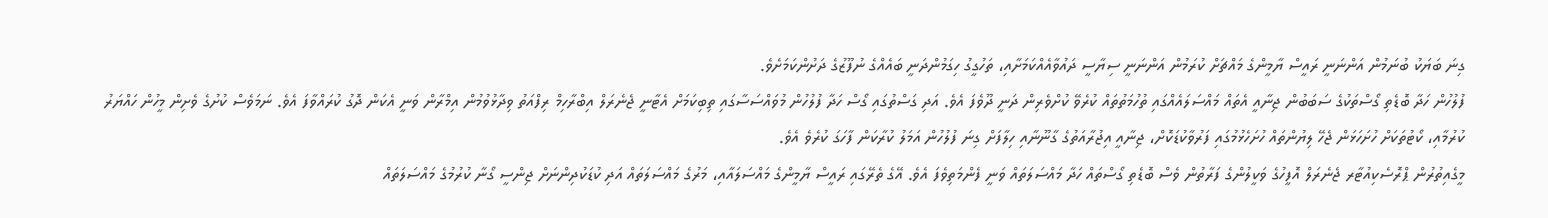ގިނަ ބަޔަކު ބުނަމުން އަންނަނީ ރައީސް ޔާމީންގެ މައްޗަށް ކުރަމުން އަންނަނީ ސިޔާސީ ދައުވާއެއްކަމަށާއި، ތަހުގީގު ހިގަމުންދަނީ ބައެއްގެ ނުފޫޒުގެ ދަށުންކަމަށެވެ.
ފުލުހުން ހަދާ ބޮޑެތި ގޯސްތަކުގެ ސަބަބުން ޖިނާއީ އެތައް މައްސަލައެއްގައި ތުހުމަތުތައް ކުރެވޭ ކުށްވެރިން ދަނީ ދޫވެފަ އެވެ. އަދި ގަސްތުގައި ގޯސް ހަދާ ފުލުހުން މުވައްސަސާގައި ތިބިކަމަށް އެޓާނީ ޖެނެރަލް އިބްރާހިމް ރިފްއަތު ވިދާޅުވުމުން އިމްރާން ވަނީ އެކަން ދޮގު ކުރައްވާފަ އެވެ. ނަމަވެސް ކުށުގެ ވެށިން މީހުން ހައްޔަރު ކުރުމާއި، ކޯޓުތަކަށް ހުށަހަޅަން ޖެހޭ ލިޔުންތައް ހުށަހެޅުމުގައި ފަރުވާކުޑަކޮށް، ޖިނާއީ އިޖުރާއަތުގެ ގާނޫނާއި ހިލާފަށް ގިނަ ފުލުހުން އަމަލު ކުރާކަން ފާހަގަ ކުރެވެ އެވެ.
މީގެއިތުރުން ޕްރޮސެކިއުޓާރ ޖެނެރަލް އޮފީހުގެ ވަކީލުންގެ ފަރާތުން ވެސް ބޮޑެތި ގޯސްތައް ހަދާ މައްސަލަތައް ވަނީ ފެންމަތިވެފަ އެވެ. އޭގެ ތެރޭގައި ރައީސް ޔާމީންގެ މައްސަލައާއި، މަރުގެ މައްސަލަތައް އަދި ކުޑަކުދިންނަށް ޖިންސީ ގޯނާ ކުރުމުގެ މައްސަލަތައް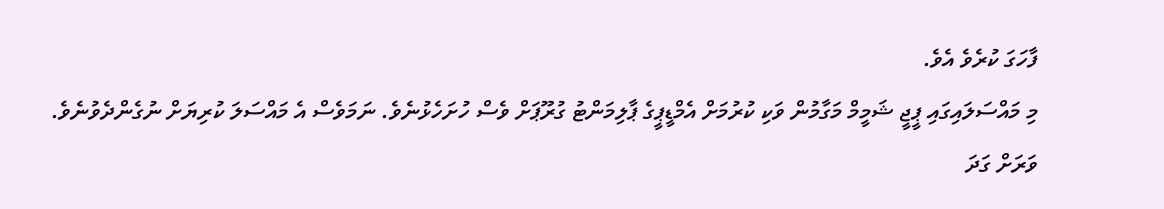ފާހަގަ ކުރެވެ އެވެ.
މި މައްސަލައިގައި ޕީޖީ ޝަމީމް މަގާމުން ވަކި ކުރުމަށް އެމްޑީޕީގެ ޕާލިމަންޓު ގުރޫޕަށް ވެސް ހުށަހެޅުނެވެ. ނަމަވެސް އެ މައްސަލަ ކުރިޔަށް ނުގެންދެވުނެވެ.
ވަރަށް ގަދަ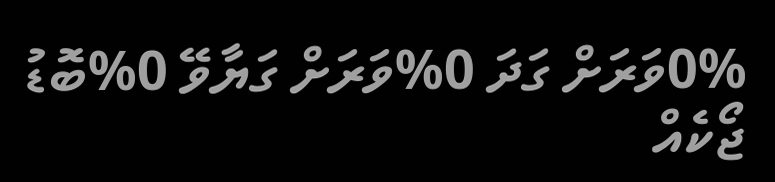0%ވަރަށް ގަދަ 0%ވަރަށް ގަޔާވޭ 0%ބޮޑު ޖޯކެއް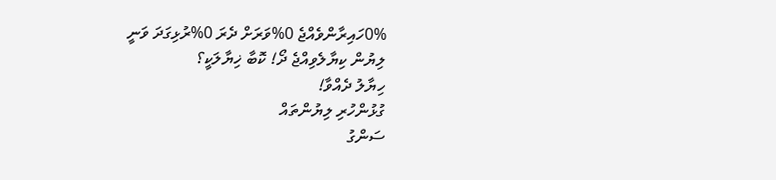0%ހައިރާންވެއްޖެ 0%ވަރަށް ދެރަ 0%ރުޅިގަދަ ވަނީ
ލިޔުން ކިޔާލެވިއްޖެ ދޯ! ކޮބާ ޚިޔާލަކީ؟
ހިޔާލު ދެއްވާ!
ގުޅުންހުރި ލިޔުންތައް
ސަންގު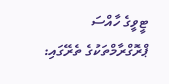ޓީވީގެ ހާއްސަ ޕްރޮގްރާމްތަކުގެ ތެރޭގައި: